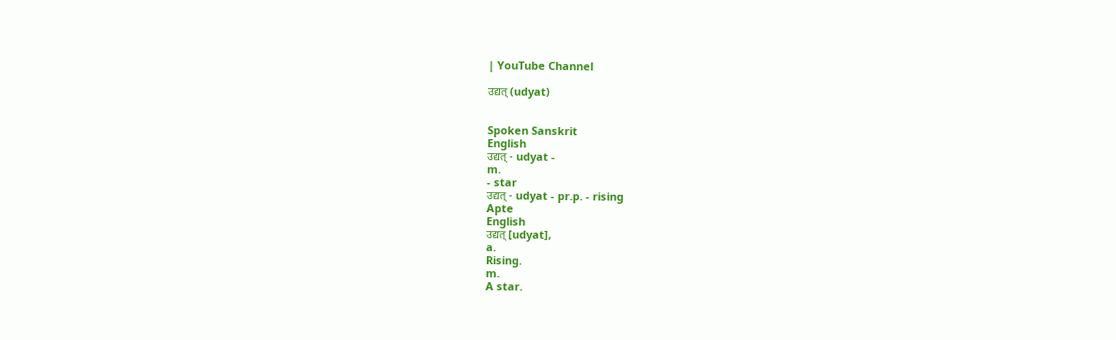| YouTube Channel

उद्यत् (udyat)


Spoken Sanskrit
English
उद्यत् - udyat -
m.
- star
उद्यत् - udyat - pr.p. - rising
Apte
English
उद्यत् [udyat],
a.
Rising.
m.
A star.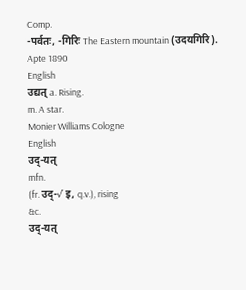Comp.
-पर्वतः, -गिरिः The Eastern mountain (उदयगिरि).
Apte 1890
English
उद्यत् a. Rising.
m. A star.
Monier Williams Cologne
English
उद्-यत्
mfn.
(fr. उद्-√ इ, q.v.), rising
&c.
उद्-यत्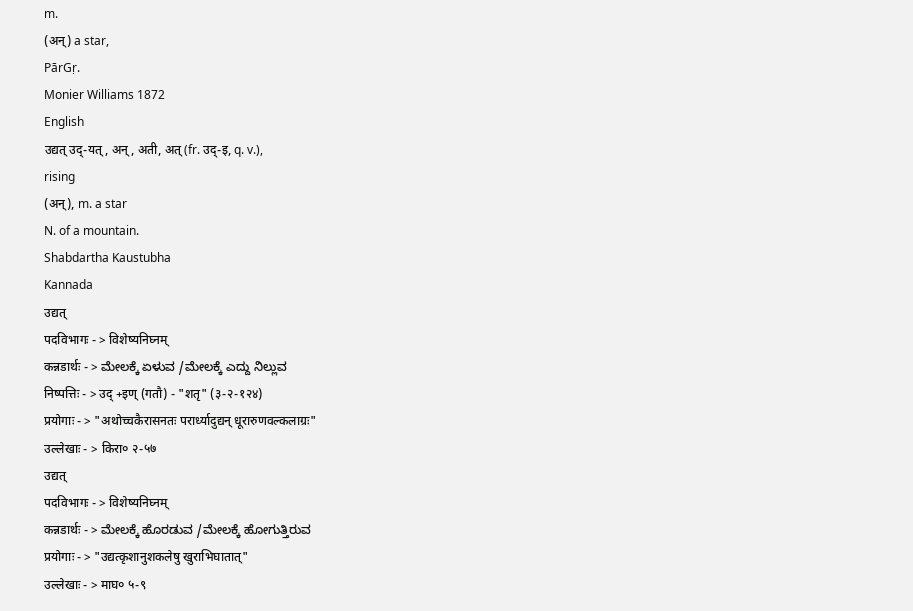m.
(अन्) a star,
PārGṛ.
Monier Williams 1872
English
उद्यत् उद्-यत्, अन्, अती, अत् (fr. उद्-इ, q. v.),
rising
(अन्), m. a star
N. of a mountain.
Shabdartha Kaustubha
Kannada
उद्यत्
पदविभागः - > विशेष्यनिघ्नम्
कन्नडार्थः - > ಮೇಲಕ್ಕೆ ಏಳುವ /ಮೇಲಕ್ಕೆ ಎದ್ದು ನಿಲ್ಲುವ
निष्पत्तिः - > उद् +इण् (गतौ) - "शतृ" (३-२-१२४)
प्रयोगाः - > "अथोच्चकैरासनतः परार्ध्यादुद्यन् धूरारुणवल्कलाग्रः"
उल्लेखाः - > किरा० २-५७
उद्यत्
पदविभागः - > विशेष्यनिघ्नम्
कन्नडार्थः - > ಮೇಲಕ್ಕೆ ಹೊರಡುವ /ಮೇಲಕ್ಕೆ ಹೋಗುತ್ತಿರುವ
प्रयोगाः - > "उद्यत्कृशानुशकलेषु खुराभिघातात्"
उल्लेखाः - > माघ० ५-९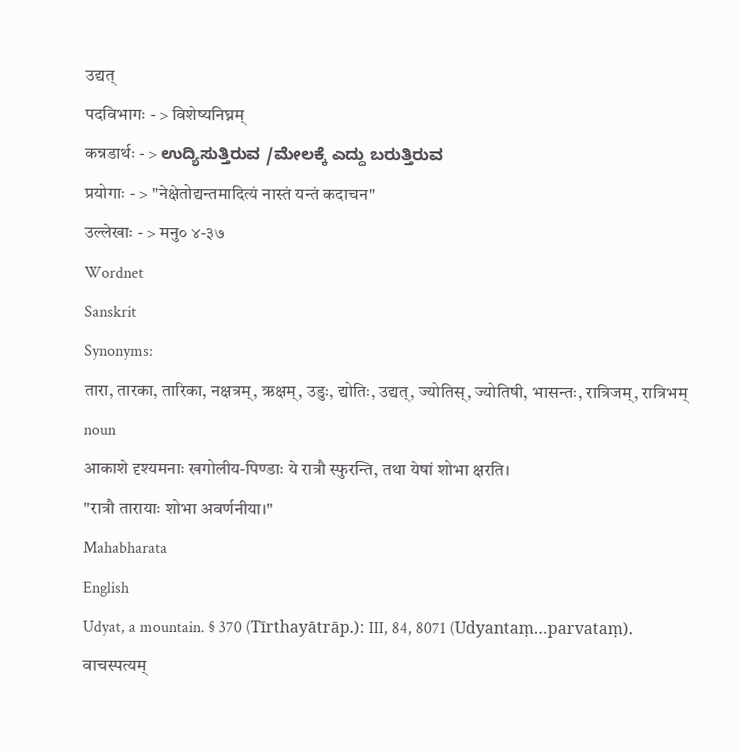उद्यत्
पदविभागः - > विशेष्यनिघ्नम्
कन्नडार्थः - > ಉದ್ಯಿಸುತ್ತಿರುವ /ಮೇಲಕ್ಕೆ ಎದ್ದು ಬರುತ್ತಿರುವ
प्रयोगाः - > "नेक्षेतोद्यन्तमादित्यं नास्तं यन्तं कदाचन"
उल्लेखाः - > मनु० ४-३७
Wordnet
Sanskrit
Synonyms:
तारा, तारका, तारिका, नक्षत्रम्, ऋक्षम्, उडुः, द्योतिः, उद्यत्, ज्योतिस्, ज्योतिषी, भासन्तः, रात्रिजम्, रात्रिभम्
noun
आकाशे दृश्यमनाः खगोलीय-पिण्डाः ये रात्रौ स्फुरन्ति, तथा येषां शोभा क्षरति।
"रात्रौ तारायाः शोभा अवर्णनीया।"
Mahabharata
English
Udyat, a mountain. § 370 (Tīrthayātrāp.): III, 84, 8071 (Udyantaṃ…parvataṃ).
वाचस्पत्यम्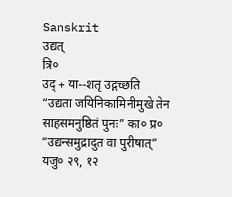Sanskrit
उद्यत्
त्रि०
उद् + या--शतृ उद्गच्छति “उद्यता जयिनिकामिनीमुखे तेन साहसमनुष्ठितं पुनः” का० प्र० “उद्यन्समुद्रादुत वा पुरीषात्” यजु० २९, १२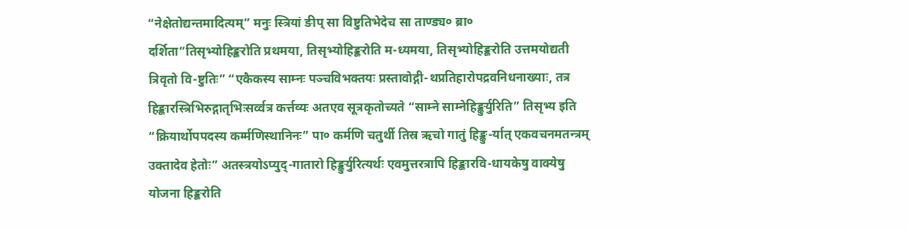“नेक्षेतोद्यन्तमादित्यम्” मनुः स्त्रियां ङीप् सा विष्टुतिभेदेच सा ताण्ड्य० ब्रा० दर्शिता“तिसृभ्योहिङ्करोति प्रथमया, तिसृभ्योहिङ्करोति म-ध्यमया, तिसृभ्योहिङ्करोति उत्तमयोद्यती त्रिवृतो वि-ष्टुतिः” “एकैकस्य साम्नः पञ्चविभक्तयः प्रस्तावोद्गी-थप्रतिहारोपद्रवनिधनाख्याः, तत्र हिङ्कारस्त्रिभिरुद्गातृभिःसर्व्वत्र कर्त्तव्यः अतएव सूत्रकृतोच्यते “साम्ने साम्नेहिङ्कुर्युरिति” तिसृभ्य इति “क्रियार्थोपपदस्य कर्म्मणिस्थानिनः” पा० कर्मणि चतुर्थी तिस्र ऋचो गातुं हिङ्कु-र्यात् एकवचनमतन्त्रम् उक्तादेव हेतोः” अतस्त्रयोऽप्युद्-गातारो हिङ्कुर्युरित्यर्थः एवमुत्तरत्रापि हिङ्कारवि-धायकेषु वाक्येषु योजना हिङ्करोति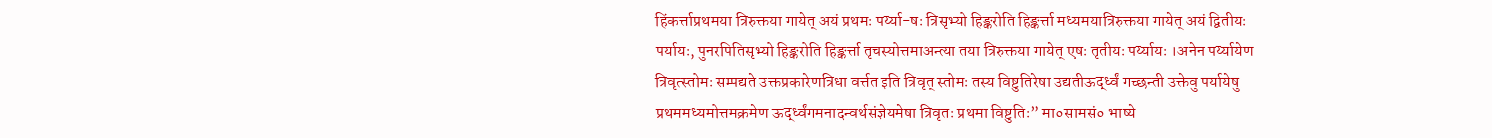हिंकर्त्ताप्रथमया त्रिरुक्तया गायेत् अयं प्रथमः पर्य्या-षः त्रिसृभ्यो हिङ्करोति हिङ्कर्त्ता मध्यमयात्रिरुक्तया गायेत् अयं द्वितीयः पर्यायः, पुनरपितिसृभ्यो हिङ्करोति हिङ्कर्त्ता तृचस्योत्तमाअन्त्या तया त्रिरुक्तया गायेत् एषः तृतीयः पर्य्यायः ।अनेन पर्य्यायेण त्रिवृत्स्तोमः सम्पद्यते उक्तप्रकारेणत्रिधा वर्त्तत इति त्रिवृत् स्तोमः तस्य विष्टुतिरेषा उद्यतीऊर्द्ध्वं गच्छन्ती उक्तेवु पर्यायेषु प्रथममध्यमोत्तमक्रमेण ऊर्द्ध्वंगमनादन्वर्थसंज्ञेयमेषा त्रिवृतः प्रथमा विष्टुतिः” मा०सामसं० भाष्ये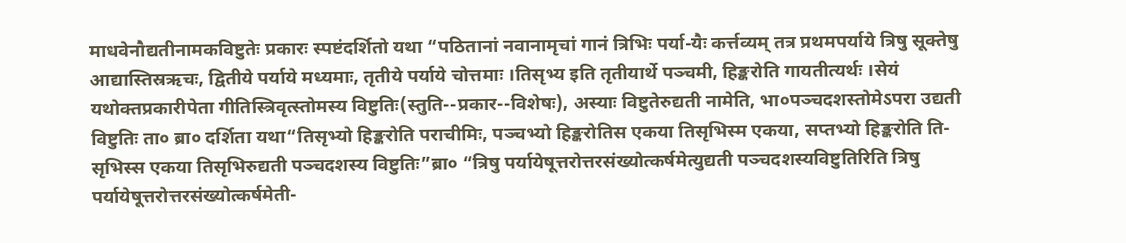माधवेनौद्यतीनामकविष्टुतेः प्रकारः स्पष्टंदर्शितो यथा “पठितानां नवानामृचां गानं त्रिभिः पर्या-यैः कर्त्तव्यम् तत्र प्रथमपर्याये त्रिषु सूक्तेषु आद्यास्तिस्रऋचः, द्वितीये पर्याये मध्यमाः, तृतीये पर्याये चोत्तमाः ।तिसृभ्य इति तृतीयार्थे पञ्चमी, हिङ्करोति गायतीत्यर्थः ।सेयं यथोक्तप्रकारीपेता गीतिस्त्रिवृत्स्तोमस्य विष्टुतिः(स्तुति--प्रकार--विशेषः), अस्याः विष्टुतेरुद्यती नामेति, भा०पञ्चदशस्तोमेऽपरा उद्यती विष्टुतिः ता० ब्रा० दर्शिता यथा“तिसृभ्यो हिङ्करोति पराचीमिः, पञ्चभ्यो हिङ्करोतिस एकया तिसृभिस्म एकया, सप्तभ्यो हिङ्करोति ति-सृभिस्स एकया तिसृभिरुद्यती पञ्चदशस्य विष्टुतिः”ब्रा० “त्रिषु पर्यायेषूत्तरोत्तरसंख्योत्कर्षमेत्युद्यती पञ्चदशस्यविष्टुतिरिति त्रिषु पर्यायेषूत्तरोत्तरसंख्योत्कर्षमेती-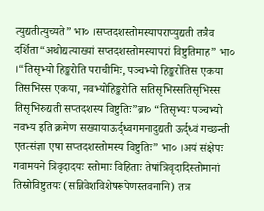त्युद्यतीत्युच्यते” भा० ।सप्तदशस्तोमस्यापराप्युद्यती तत्रैव दर्शिता“अथोद्यत्याख्यां सप्तदशस्तोमस्यापरां विष्टुतिमाह” भा० ।“तिसृभ्यो हिङ्करोति पराचीमिः, पञ्चभ्यो हिङ्करोतिस एकया तिसभिस्स एकया, नवभ्योहिङ्करोति सतिसृभिस्सतिसृभिस्स तिसृभिरुद्यती सप्तदशस्य विष्टुतिः”ब्रा० “तिसृभ्यः पञ्चभ्यो नवभ्य इति क्रमेण सख्यायाऊर्द्ध्वगमनादुद्यती ऊर्द्ध्वं गच्छन्ती एतत्संज्ञा एषा सप्तदशस्तोमस्य विष्टुतिः” भा० ।अयं संक्षेपः गवामयने त्रिवृदादयः स्तोमाः विहिताः तेषांत्रिवृदादिस्तोमानां तिस्रोविष्टुतयः (सन्निवेशविशेषरूपेणस्तवनानि) तत्र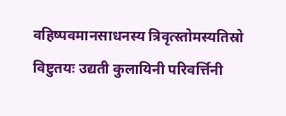वहिष्पवमानसाधनस्य त्रिवृत्स्तोमस्यतिस्रो विष्टुतयः उद्यती कुलायिनी परिवर्त्तिनी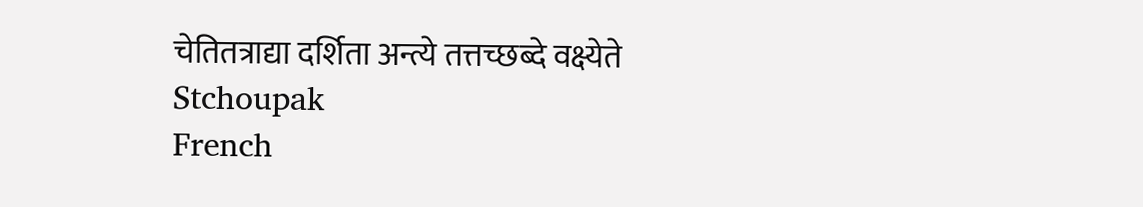चेतितत्राद्या दर्शिता अन्त्ये तत्तच्छब्दे वक्ष्येते
Stchoupak
French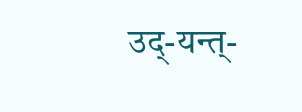उद्-यन्त्-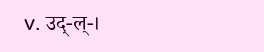v. उद्-ल्-।